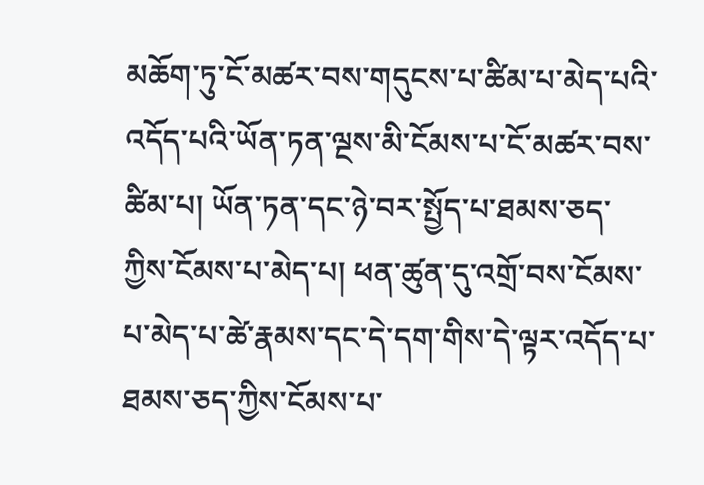མཆོག་ཏུ་ངོ་མཚར་བས་གདུངས་པ་ཚིམ་པ་མེད་པའི་འདོད་པའི་ཡོན་ཏན་ལྔས་མི་ངོམས་པ་ངོ་མཚར་བས་ཚིམ་པ། ཡོན་ཏན་དང་ཉེ་བར་སྤྱོད་པ་ཐམས་ཅད་ཀྱིས་ངོམས་པ་མེད་པ། ཕན་ཚུན་དུ་འགྲོ་བས་ངོམས་པ་མེད་པ་ཚེ་རྣམས་དང་དེ་དག་གིས་དེ་ལྟར་འདོད་པ་ཐམས་ཅད་ཀྱིས་ངོམས་པ་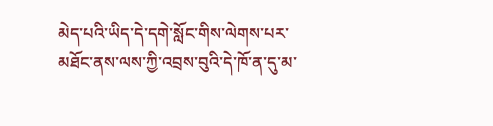མེད་པའི་ཡིད་དེ་དགེ་སློང་གིས་ལེགས་པར་མཐོང་ནས་ལས་ཀྱི་འབྲས་བུའི་དེ་ཁོ་ན་དུ་མ་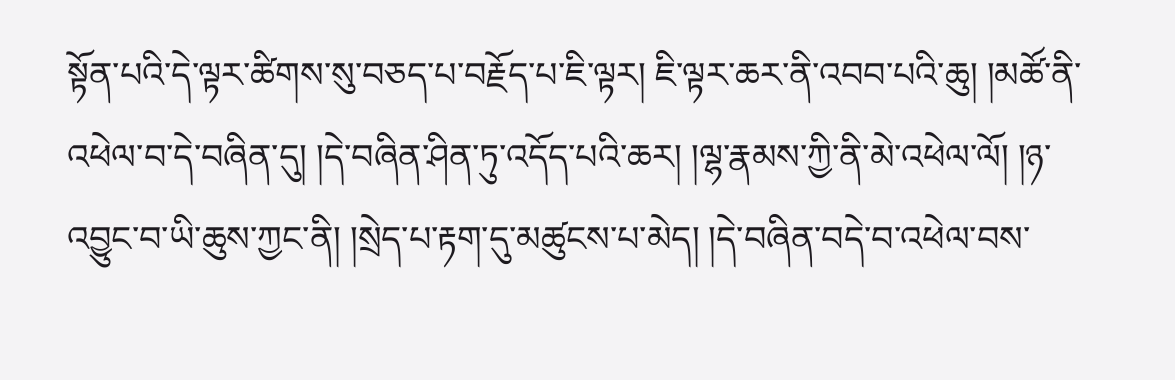སྟོན་པའི་དེ་ལྟར་ཚིགས་སུ་བཅད་པ་བརྗོད་པ་ཇི་ལྟར། ཇི་ལྟར་ཆར་ནི་འབབ་པའི་ཆུ། །མཚོ་ནི་འཕེལ་བ་དེ་བཞིན་དུ། །དེ་བཞིན་ཤིན་ཏུ་འདོད་པའི་ཆར། །ལྷ་རྣམས་ཀྱི་ནི་མེ་འཕེལ་ལོ། །ཉ་འབྱུང་བ་ཡི་ཆུས་ཀྱང་ནི། །སྲེད་པ་རྟག་དུ་མཚུངས་པ་མེད། །དེ་བཞིན་བདེ་བ་འཕེལ་བས་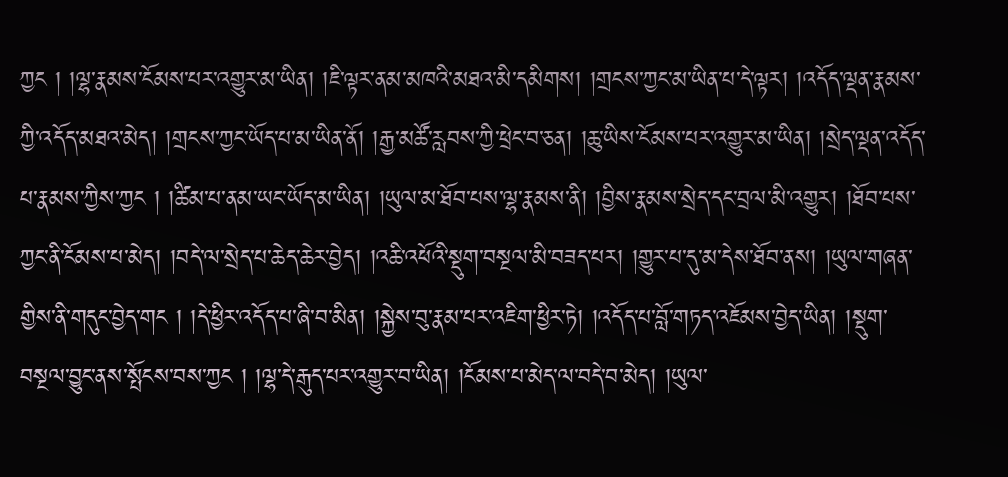ཀྱང ། །ལྷ་རྣམས་ངོམས་པར་འགྱུར་མ་ཡིན། །ཇི་ལྟར་ནམ་མཁའི་མཐའ་མི་དམིགས། །གྲངས་ཀྱང་མ་ཡིན་པ་དེ་ལྟར། །འདོད་ལྡན་རྣམས་ཀྱི་འདོད་མཐའ་མེད། །གྲངས་ཀྱང་ཡོད་པ་མ་ཡིན་ནོ། །རྒྱ་མཚོ་རླབས་ཀྱི་ཕྲེང་བ་ཅན། །ཆུ་ཡིས་ངོམས་པར་འགྱུར་མ་ཡིན། །སྲེད་ལྡན་འདོད་པ་རྣམས་ཀྱིས་ཀྱང ། །ཚིམ་པ་ནམ་ཡང་ཡོད་མ་ཡིན། །ཡུལ་མ་ཐོབ་པས་ལྷ་རྣམས་ནི། །བྱིས་རྣམས་སྲེད་དང་བྲལ་མི་འགྱུར། །ཐོབ་པས་ཀྱང་ནི་ངོམས་པ་མེད། །བདེ་ལ་སྲེད་པ་ཆེད་ཆེར་བྱེད། །འཆི་འཕོའི་སྡུག་བསྔལ་མི་བཟད་པར། །གྱུར་པ་དུ་མ་དེས་ཐོབ་ནས། །ཡུལ་གཞན་གྱིས་ནི་གདུང་བྱེད་གང ། །དེ་ཕྱིར་འདོད་པ་ཞི་བ་མིན། །སྐྱེས་བུ་རྣམ་པར་འཇིག་ཕྱིར་ཏེ། །འདོད་པ་བློ་གཏད་འཇོམས་བྱེད་ཡིན། །སྡུག་བསྔལ་བྱུང་ནས་སྤོངས་བས་ཀྱང ། །ལྷ་དེ་རྒུད་པར་འགྱུར་བ་ཡིན། །ངོམས་པ་མེད་ལ་བདེ་བ་མེད། །ཡུལ་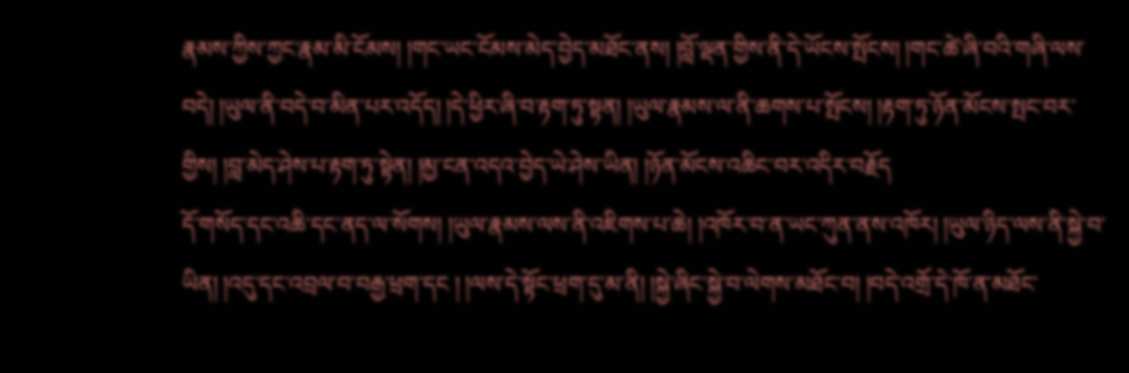རྣམས་ཀྱིས་ཀྱང་རྣམ་མི་ངོམས། །གང་ཡང་ངོམས་མེད་བྱེད་མཐོང་ནས། །བློ་ལྡན་གྱིས་ནི་དེ་ཡོངས་སྤོངས། །གང་ཚེ་ཞི་བའི་གཞི་ལས་བདེ། །ཡུལ་ནི་བདེ་བ་མིན་པར་འདོད། །དེ་ཕྱིར་ཞི་བ་རྟག་ཏུ་སྟན། །ཡུལ་རྣམས་ལ་ནི་ཆགས་པ་སྤོངས། །རྟག་ཏུ་ཉོན་མོངས་སྤང་བར་གྱིས། །བླ་མེད་ཤེས་པ་རྟག་ཏུ་སྟེན། །མྱ་ངན་འདའ་བྱེད་ཡེ་ཤེས་ཡིན། །ཉོན་མོངས་འཆིང་བར་འདིར་བརྗོད
དོ་གསོད་དང་འཆི་དང་ནད་ལ་སོགས། །ཡུལ་རྣམས་ལས་ནི་འཇིགས་པ་ཆེ། །འཁོར་བ་ན་ཡང་ཀུན་ནས་འཁོར། །ཡུལ་ཉིད་ལས་ནི་སྐྱེ་བ་ཡིན། །འདུ་དང་འབྲལ་བ་བརྒྱ་ཕྲག་དང ། །ལས་དེ་སྟོང་ཕྲག་དུ་མ་ནི། །སྐྱེ་ཞིང་སྐྱེ་བ་ལེགས་མཐོང་བ། །བདེ་འགྲོ་དེ་ཁོ་ན་མཐོང་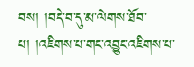བས། །བདེ་བ་དུ་མ་ལེགས་ཐོབ་པ། །འཇིགས་པ་གང་འབྱུང་འཇིགས་པ་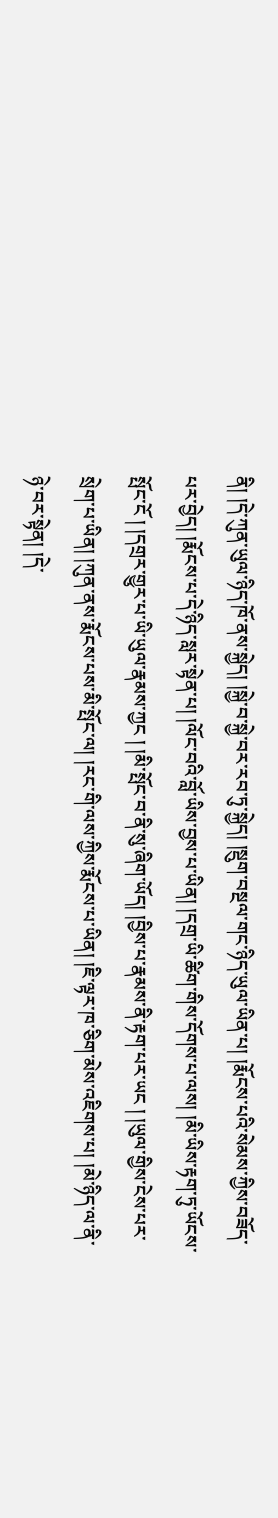ནི། །དེ་ཀུན་ཡུལ་ཉིད་ཁོ་ནས་སྐྱེད། །སྐྱེ་བ་སྐྱེ་བར་རབ་ཏུ་སྐྱེད། །སྡུག་བསྔལ་གང་ཉིད་ཡུལ་ཡིན་པ། །རྨོངས་པའི་སེམས་ཀྱིས་བཟོད་པར་བྱེད། །རྨོངས་པ་དེ་ཉིད་སླར་སྟེན་པ། །ལོང་བའི་བློ་ཡིས་བྱས་པ་ཡིན། །དགྲ་ཡི་ཚིག་གིས་དོགས་པ་ལས། །མི་ཡིས་རྟག་ཏུ་ཡོངས་སྤོང་ངོ ། །དགྲར་གྱུར་པ་ཡི་ཡུལ་རྣམས་ཀྱང ། །མི་སྤོང་བ་ནི་སུ་ཞིག་ཡོད། །བྱིས་པ་རྣམས་ནི་རྟག་པར་ཡང ། །ཡུལ་གྱིས་ངེས་པར་སྲེག་པ་ཡིན། །ཀུན་ནས་རྨོངས་པས་མི་སྤོང་ལ། །རང་གི་ལས་ཀྱིས་རྨོངས་པ་ཡིན། །ཇི་ལྟར་ཁ་ཅིག་མེས་འཇིགས་པ། །མེ་ཉིད་ལ་ནི་ཉེ་བར་སྟེན། །དེ་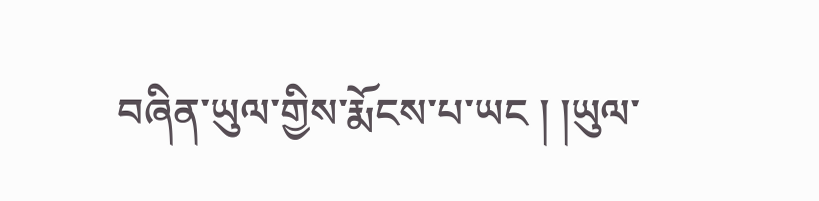བཞིན་ཡུལ་གྱིས་རྨོངས་པ་ཡང ། །ཡུལ་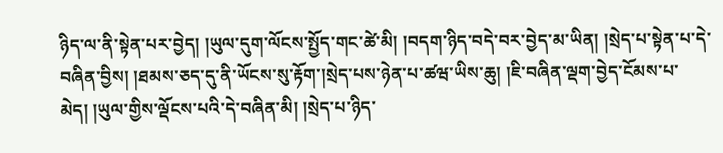ཉིད་ལ་ནི་སྟེན་པར་བྱེད། །ཡུལ་དུག་ལོངས་སྤྱོད་གང་ཚེ་མི། །བདག་ཉིད་བདེ་བར་བྱེད་མ་ཡིན། །སྲེད་པ་སྟེན་པ་དེ་བཞིན་བྱིས། །ཐམས་ཅད་དུ་ནི་ཡོངས་སུ་རྟོག་།སྲེད་པས་ཉེན་པ་ཚཝ་ཡིས་ཆུ། །ཇི་བཞིན་ལྡག་བྱེད་ངོམས་པ་མེད། །ཡུལ་གྱིས་ལྡོངས་པའི་དེ་བཞིན་མི། །སྲེད་པ་ཉིད་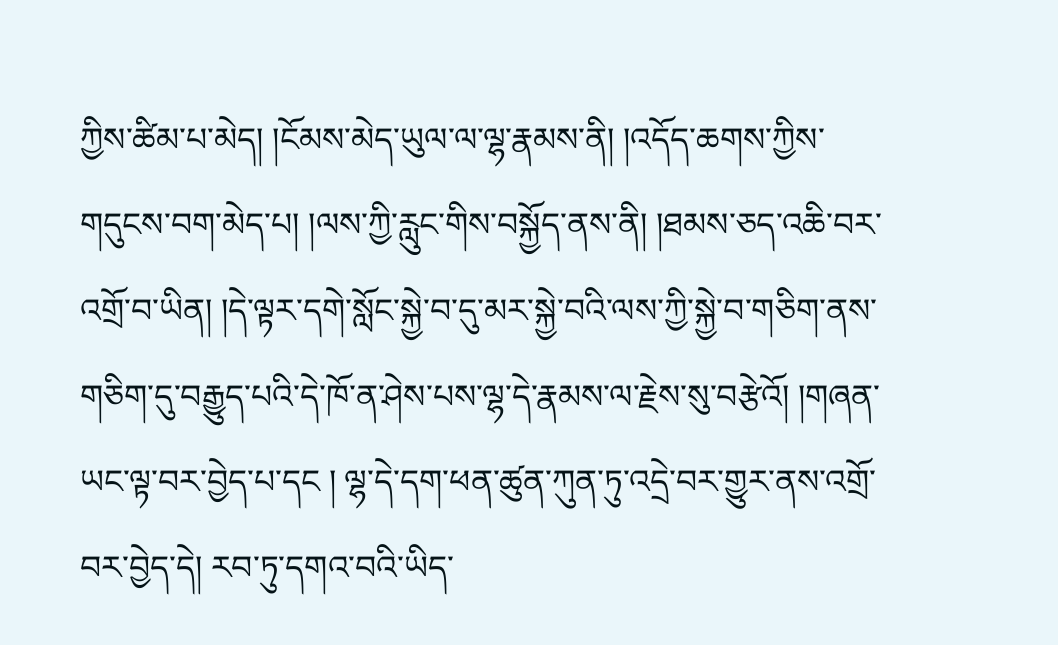ཀྱིས་ཚིམ་པ་མེད། །ངོམས་མེད་ཡུལ་ལ་ལྷ་རྣམས་ནི། །འདོད་ཆགས་ཀྱིས་གདུངས་བག་མེད་པ། །ལས་ཀྱི་རླུང་གིས་བསྐྱོད་ནས་ནི། །ཐམས་ཅད་འཆི་བར་འགྲོ་བ་ཡིན། །དེ་ལྟར་དགེ་སློང་སྐྱེ་བ་དུ་མར་སྐྱེ་བའི་ལས་ཀྱི་སྐྱེ་བ་གཅིག་ནས་གཅིག་དུ་བརྒྱུད་པའི་དེ་ཁོ་ན་ཤེས་པས་ལྷ་དེ་རྣམས་ལ་རྗེས་སུ་བརྩེའོ། །གཞན་ཡང་ལྟ་བར་བྱེད་པ་དང ། ལྷ་དེ་དག་ཕན་ཚུན་ཀུན་ཏུ་འདྲེ་བར་གྱུར་ནས་འགྲོ་བར་བྱེད་དེ། རབ་ཏུ་དགའ་བའི་ཡིད་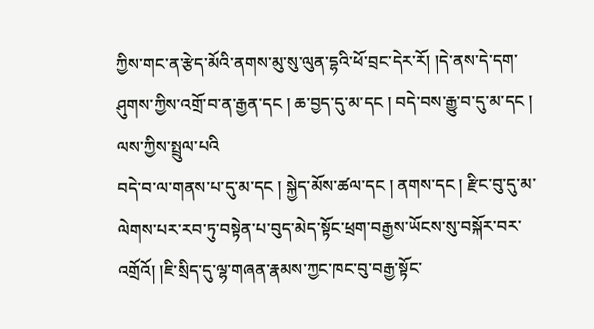ཀྱིས་གང་ན་རྩེད་མོའི་ནགས་མུ་སུ་ལུན་དྷའི་ཕོ་བྲང་དེར་རོ། །དེ་ནས་དེ་དག་ཤུགས་ཀྱིས་འགྲོ་བ་ན་རྒྱན་དང ། ཆ་བྱད་དུ་མ་དང ། བདེ་བས་རྒྱུ་བ་དུ་མ་དང ། ལས་ཀྱིས་སྤྲུལ་པའི
བདེ་བ་ལ་གནས་པ་དུ་མ་དང ། སྐྱེད་མོས་ཚལ་དང ། ནགས་དང ། རྫིང་བུ་དུ་མ་ལེགས་པར་རབ་ཏུ་བསྟེན་པ་བུད་མེད་སྟོང་ཕྲག་བརྒྱས་ཡོངས་སུ་བསྐོར་བར་འགྲོའོ། །ཇི་སྲིད་དུ་ལྷ་གཞན་རྣམས་ཀྱང་ཁང་བུ་བརྒྱ་སྟོང་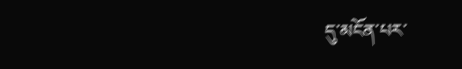དུ་མངོན་པར་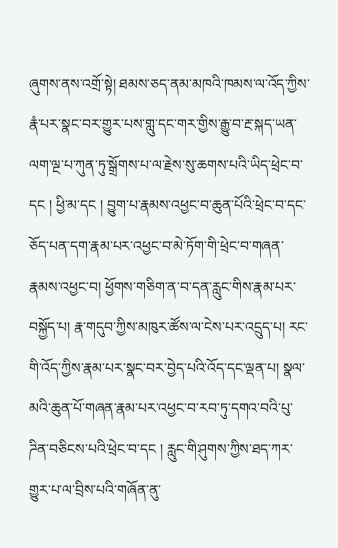ཞུགས་ནས་འགྲོ་སྟེ། ཐམས་ཅད་ནམ་མཁའི་ཁམས་ལ་འོད་ཀྱིས་རྣཾ་པར་སྣང་བར་གྱུར་པས་གླུ་དང་གར་གྱིས་རྒྱུ་བ་རྔ་སྐད་ཡན་ལག་ལྔ་པ་ཀུན་ཏུ་སྒྲོགས་པ་ལ་རྗེས་སུ་ཆགས་པའི་ཡིད་ཕྲེང་བ་དང ། ཕྱི་མ་དང ། བྱུག་པ་རྣམས་འཕྱང་བ་ཆུན་པོའི་ཕྲེང་བ་དང་ཅོད་པན་དག་རྣམ་པར་འཕྱང་བ་མེ་ཏོག་གི་ཕྲེང་བ་གཞན་རྣམས་འཕྱང་བ། ཕྱོགས་གཅིག་ན་བ་དན་རླུང་གིས་རྣམ་པར་བསྐྱོད་པ། རྣ་གདུབ་ཀྱིས་མཁུར་ཚོས་ལ་ངེས་པར་འདྲུད་པ། རང་གི་འོད་ཀྱིས་རྣམ་པར་སྣང་བར་བྱེད་པའི་འོད་དང་ལྡན་པ། སྣལ་མའི་ཆུན་པོ་གཞན་རྣམ་པར་འཕྱང་བ་རབ་ཏུ་དགའ་བའི་པུ་ཌིན་བཅིངས་པའི་ཕྲེང་བ་དང ། རླུང་གི་ཤུགས་ཀྱིས་ཐད་ཀར་གྱུར་པ་ལ་བྲིས་པའི་གཞོན་ནུ་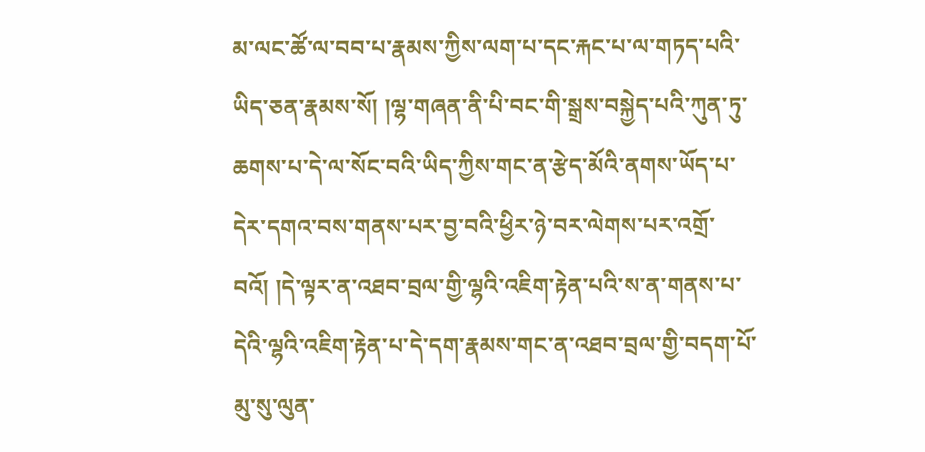མ་ལང་ཚོ་ལ་བབ་པ་རྣམས་ཀྱིས་ལག་པ་དང་རྐང་པ་ལ་གཏད་པའི་ཡིད་ཅན་རྣམས་སོ། །ལྷ་གཞན་ནི་པི་བང་གི་སྒྲས་བསྐྱེད་པའི་ཀུན་ཏུ་ཆགས་པ་དེ་ལ་སོང་བའི་ཡིད་ཀྱིས་གང་ན་རྩེད་མོའི་ནགས་ཡོད་པ་དེར་དགའ་བས་གནས་པར་བྱ་བའི་ཕྱིར་ཉེ་བར་ལེགས་པར་འགྲོ་བའོ། །དེ་ལྟར་ན་འཐབ་བྲལ་གྱི་ལྷའི་འཇིག་རྟེན་པའི་ས་ན་གནས་པ་དེའི་ལྷའི་འཇིག་རྟེན་པ་དེ་དག་རྣམས་གང་ན་འཐབ་བྲལ་གྱི་བདག་པོ་མུ་སུ་ལུན་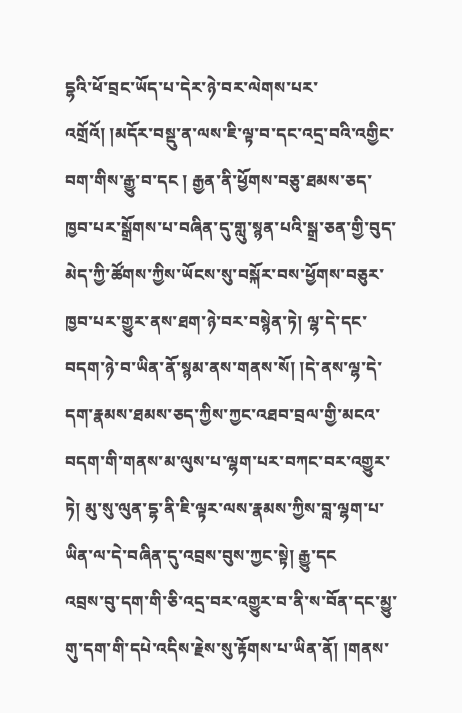དྷའི་ཕོ་བྲང་ཡོད་པ་དེར་ཉེ་བར་ལེགས་པར་འགྲོའོ། །མདོར་བསྡུ་ན་ལས་ཇི་ལྟ་བ་དང་འདྲ་བའི་འགྱིང་བག་གིས་རྒྱུ་བ་དང ། རྒྱན་ནི་ཕྱོགས་བཅུ་ཐམས་ཅད་ཁྱབ་པར་སྒྲོགས་པ་བཞིན་དུ་གླུ་སྙན་པའི་སྒྲ་ཅན་གྱི་བུད་མེད་ཀྱི་ཚོགས་ཀྱིས་ཡོངས་སུ་བསྐོར་བས་ཕྱོགས་བཅུར་ཁྱབ་པར་གྱུར་ནས་ཐག་ཉེ་བར་བསྙེན་ཏེ། ལྷ་དེ་དང་བདག་ཉེ་བ་ཡིན་ནོ་སྙམ་ནས་གནས་སོ། །དེ་ནས་ལྷ་དེ་དག་རྣམས་ཐམས་ཅད་ཀྱིས་ཀྱང་འཐབ་བྲལ་གྱི་མངའ་བདག་གི་གནས་མ་ལུས་པ་ལྷག་པར་བཀང་བར་འགྱུར་ཏེ། མུ་སུ་ལུན་དྷ་ནི་ཇི་ལྟར་ལས་རྣམས་ཀྱིས་བླ་ལྷག་པ་ཡིན་ལ་དེ་བཞིན་དུ་འབྲས་བུས་ཀྱང་སྟེ། རྒྱུ་དང
འབྲས་བུ་དག་གི་ཅི་འདྲ་བར་འགྱུར་བ་ནི་ས་བོན་དང་མྱུ་གུ་དག་གི་དཔེ་འདིས་རྗེས་སུ་རྟོགས་པ་ཡིན་ནོ། །གནས་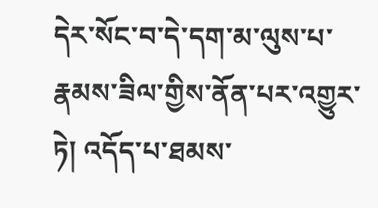དེར་སོང་བ་དེ་དག་མ་ལུས་པ་རྣམས་ཟིལ་གྱིས་ནོན་པར་འགྱུར་ཏེ། འདོད་པ་ཐམས་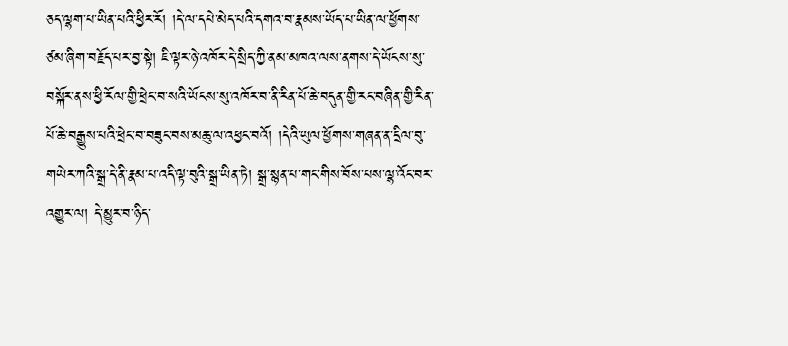ཅད་ལྷག་པ་ཡིན་པའི་ཕྱིར་རོ། །དེ་ལ་དཔེ་མེད་པའི་དགའ་བ་རྣམས་ཡོད་པ་ཡིན་ལ་ཕྱོགས་ཙམ་ཞིག་བརྗོད་པར་བྱ་སྟེ། ཇི་ལྟར་ཉེ་འཁོར་དེ་སྲིད་ཀྱི་ནམ་མཁའ་ལས་ནགས་དེ་ཡོངས་སུ་བསྐོར་ནས་ཕྱི་རོལ་གྱི་ཕྲེང་བ་སའི་ཡོངས་སུ་འཁོར་བ་ནི་རིན་པོ་ཆེ་བདུན་གྱི་རང་བཞིན་གྱི་རིན་པོ་ཆེ་བརྒྱུས་པའི་ཕྲེང་བ་བཟུང་བས་མཆུ་ལ་འཕྱང་བའོ། །དེའི་ཡུལ་ཕྱོགས་གཞན་ན་དྲིལ་བུ་གཡེར་ཀའི་སྒྲ་དེ་ནི་རྣམ་པ་འདི་ལྟ་བུའི་སྒྲ་ཡིན་ཏེ། སྒྲ་སྙན་པ་གང་གིས་བོས་པས་ལྷ་འོང་བར་འགྱུར་ལ། དེ་མྱུར་བ་ཉིད་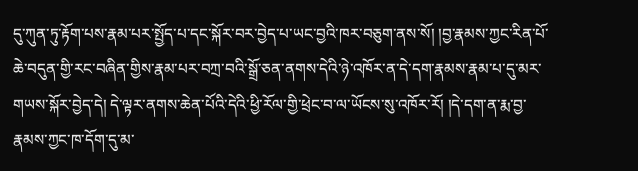དུ་ཀུན་ཏུ་རྟོག་པས་རྣམ་པར་སྤྱོད་པ་དང་སྐོར་བར་བྱེད་པ་ཡང་བྱའི་ཁར་བཅུག་ནས་སོ། །བྱ་རྣམས་ཀྱང་རིན་པོ་ཆེ་བདུན་གྱི་རང་བཞིན་གྱིས་རྣམ་པར་བཀྲ་བའི་སྒྲོ་ཅན་ནགས་དེའི་ཉེ་འཁོར་ན་དེ་དག་རྣམས་རྣམ་པ་དུ་མར་གཡས་སྐོར་བྱེད་དེ། དེ་ལྟར་ནགས་ཆེན་པོའི་དེའི་ཕྱི་རོལ་གྱི་ཕྲེང་བ་ལ་ཡོངས་སུ་འཁོར་རོ། །དེ་དག་ན་རྨ་བྱ་རྣམས་ཀྱང་ཁ་དོག་དུ་མ་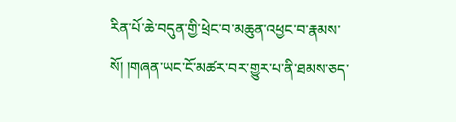རིན་པོ་ཆེ་བདུན་གྱི་ཕྲེང་བ་མཆུན་འཕྱང་བ་རྣམས་སོ། །གཞན་ཡང་ངོ་མཚར་བར་གྱུར་པ་ནི་ཐམས་ཅད་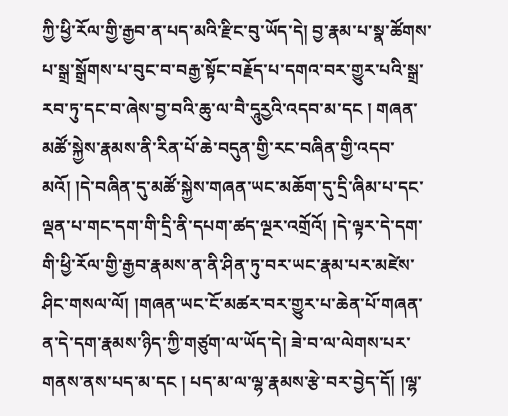ཀྱི་ཕྱི་རོལ་གྱི་རྒྱབ་ན་པད་མའི་རྫིང་བུ་ཡོད་དེ། བྱ་རྣམ་པ་སྣ་ཚོགས་པ་སྒྲ་སྒྲོགས་པ་བུང་བ་བརྒྱ་སྟོང་བརྗོད་པ་དགའ་བར་གྱུར་པའི་སྒྲ་རབ་ཏུ་དང་བ་ཞེས་བྱ་བའི་ཆུ་ལ་བཻ་དཱུརྱའི་འདབ་མ་དང ། གཞན་མཚོ་སྐྱེས་རྣམས་ནི་རིན་པོ་ཆེ་བདུན་གྱི་རང་བཞིན་གྱི་འདབ་མའོ། །དེ་བཞིན་དུ་མཚོ་སྐྱེས་གཞན་ཡང་མཆོག་དུ་དྲི་ཞིམ་པ་དང་ལྡན་པ་གང་དག་གི་དྲི་ནི་དཔག་ཚད་ལྔར་འགྲོའོ། །དེ་ལྟར་དེ་དག་གི་ཕྱི་རོལ་གྱི་རྒྱབ་རྣམས་ན་ནི་ཤིན་ཏུ་བར་ཡང་རྣམ་པར་མཛེས་ཤིང་གསལ་ལོ། །གཞན་ཡང་ངོ་མཚར་བར་གྱུར་པ་ཆེན་པོ་གཞན་ན་དེ་དག་རྣམས་ཉིད་ཀྱི་གཙུག་ལ་ཡོད་དེ། ཟེ་བ་ལ་ལེགས་པར་གནས་ནས་པད་མ་དང ། པད་མ་ལ་ལྷ་རྣམས་རྩེ་བར་བྱེད་དོ། །ལྷ་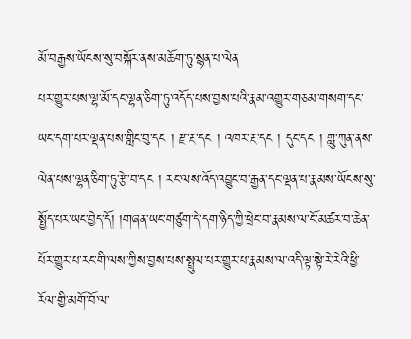མོ་བརྒྱས་ཡོངས་སུ་བསྐོར་ནས་མཆོག་ཏུ་སྙན་པ་ལེན
པར་གྱུར་པས་ལྷ་མོ་དང་ལྷན་ཅིག་ཏུ་འདོད་པས་བྱས་པའི་རྣམ་འགྱུར་གཅམ་གསག་དང་ཡང་དག་པར་ལྡན་པས་གླིང་བུ་དང ། རྫ་རྔ་དང ། འཁར་རྔ་དང ། དུང་དང ། གླུ་ཀུན་ནས་ལེན་པས་ལྷན་ཅིག་ཏུ་རྩེ་བ་དང ། རང་ལས་འོད་འབྱུང་བ་རྒྱན་དང་ལྡན་པ་རྣམས་ཡོངས་སུ་སྤྱོད་པར་ཡང་བྱེད་དོ། །གཞན་ཡང་གཙུག་དེ་དག་ཉིད་ཀྱི་ཕྲེང་བ་རྣམས་ལ་ངོ་མཚར་བ་ཆེན་པོར་གྱུར་པ་རང་གི་ལས་ཀྱིས་བྱས་པས་སྤྲུལ་པར་གྱུར་པ་རྣམས་ལ་འདི་ལྟ་སྟེ་རེ་རེའི་ཕྱི་རོལ་གྱི་མགོ་བོ་ལ་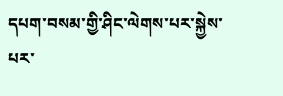དཔག་བསམ་གྱི་ཤིང་ལེགས་པར་སྐྱེས་པར་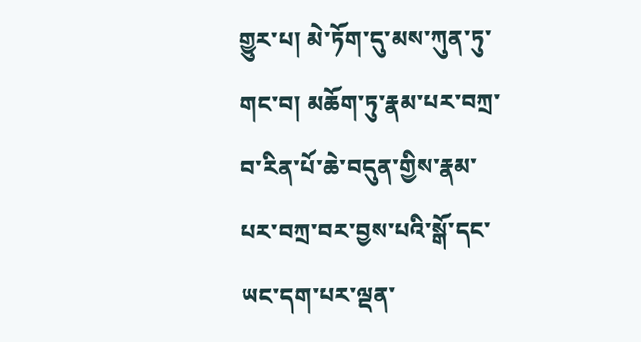གྱུར་པ། མེ་ཏོག་དུ་མས་ཀུན་ཏུ་གང་བ། མཆོག་ཏུ་རྣམ་པར་བཀྲ་བ་རིན་པོ་ཆེ་བདུན་གྱིས་རྣམ་པར་བཀྲ་བར་བྱས་པའི་སྒོ་དང་ཡང་དག་པར་ལྡན་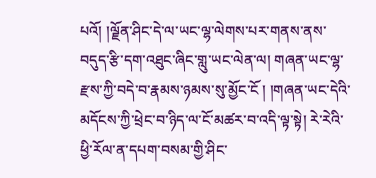པའོ། །ལྗོན་ཤིང་དེ་ལ་ཡང་ལྷ་ལེགས་པར་གནས་ནས་བདུད་རྩི་དག་འཐུང་ཞིང་གླུ་ཡང་ལེན་ལ། གཞན་ཡང་ལྷ་རྫས་ཀྱི་བདེ་བ་རྣམས་ཉམས་སུ་མྱོང་ངོ ། །གཞན་ཡང་དེའི་མདོངས་ཀྱི་ཕྲེང་བ་ཉིད་ལ་ངོ་མཚར་བ་འདི་ལྟ་སྟེ། རེ་རེའི་ཕྱི་རོལ་ན་དཔག་བསམ་གྱི་ཤིང་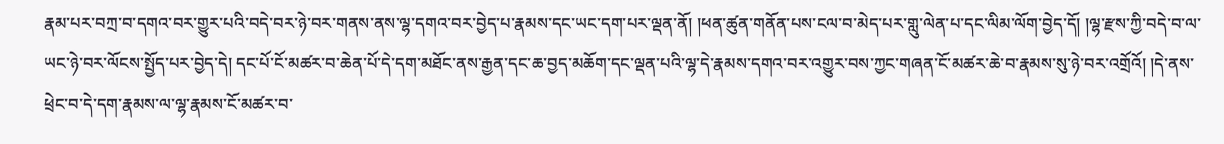རྣམ་པར་བཀྲ་བ་དགའ་བར་གྱུར་པའི་བདེ་བར་ཉེ་བར་གནས་ནས་ལྷ་དགའ་བར་བྱེད་པ་རྣམས་དང་ཡང་དག་པར་ལྡན་ནོ། །ཕན་ཚུན་གནོན་པས་ངལ་བ་མེད་པར་གླུ་ལེན་པ་དང་ལིམ་ལོག་བྱེད་དོ། །ལྷ་རྫས་ཀྱི་བདེ་བ་ལ་ཡང་ཉེ་བར་ལོངས་སྤྱོད་པར་བྱེད་དེ། དང་པོ་ངོ་མཚར་བ་ཆེན་པོ་དེ་དག་མཐོང་ནས་རྒྱན་དང་ཆ་བྱད་མཆོག་དང་ལྡན་པའི་ལྷ་དེ་རྣམས་དགའ་བར་འགྱུར་བས་ཀྱང་གཞན་ངོ་མཚར་ཆེ་བ་རྣམས་སུ་ཉེ་བར་འགྲོའོ། །དེ་ནས་ཕྲེང་བ་དེ་དག་རྣམས་ལ་ལྷ་རྣམས་ངོ་མཚར་བ་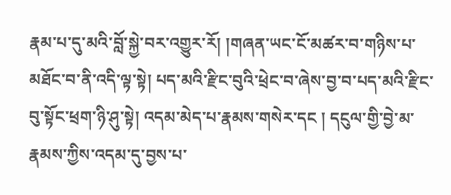རྣམ་པ་དུ་མའི་བློ་སྐྱེ་བར་འགྱུར་རོ། །གཞན་ཡང་ངོ་མཚར་བ་གཉིས་པ་མཐོང་བ་ནི་འདི་ལྟ་སྟེ། པད་མའི་རྫིང་བུའི་ཕྲེང་བ་ཞེས་བྱ་བ་པད་མའི་རྫིང་བུ་སྟོང་ཕྲག་ཉི་ཤུ་སྟེ། འདམ་མེད་པ་རྣམས་གསེར་དང ། དངུལ་གྱི་བྱེ་མ་རྣམས་ཀྱིས་འདམ་དུ་བྱས་པ་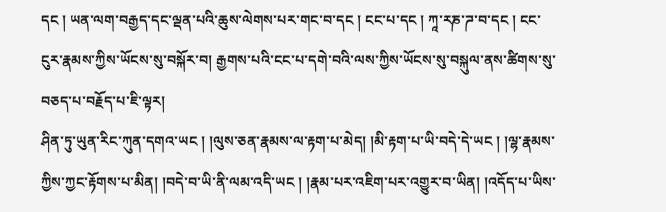དང ། ཡན་ལག་བརྒྱད་དང་ལྡན་པའི་ཆུས་ལེགས་པར་གང་བ་དང ། ངང་པ་དང ། ཀཱ་རཎ་ཌ་བ་དང ། ངང་ངུར་རྣམས་ཀྱིས་ཡོངས་སུ་བསྐོར་བ། རྒྱགས་པའི་ངང་པ་དགེ་བའི་ལས་ཀྱིས་ཡོངས་སུ་བསྐུལ་ནས་ཚིགས་སུ་བཅད་པ་བརྗོད་པ་ཇི་ལྟར།
ཤིན་ཏུ་ཡུན་རིང་ཀུན་དགའ་ཡང ། །ལུས་ཅན་རྣམས་ལ་རྟག་པ་མེད། །མི་རྟག་པ་ཡི་བདེ་དེ་ཡང ། །ལྷ་རྣམས་ཀྱིས་ཀྱང་རྟོགས་པ་མིན། །བདེ་བ་ཡི་ནི་ལམ་འདི་ཡང ། །རྣམ་པར་འཇིག་པར་འགྱུར་བ་ཡིན། །འདོད་པ་ཡིས་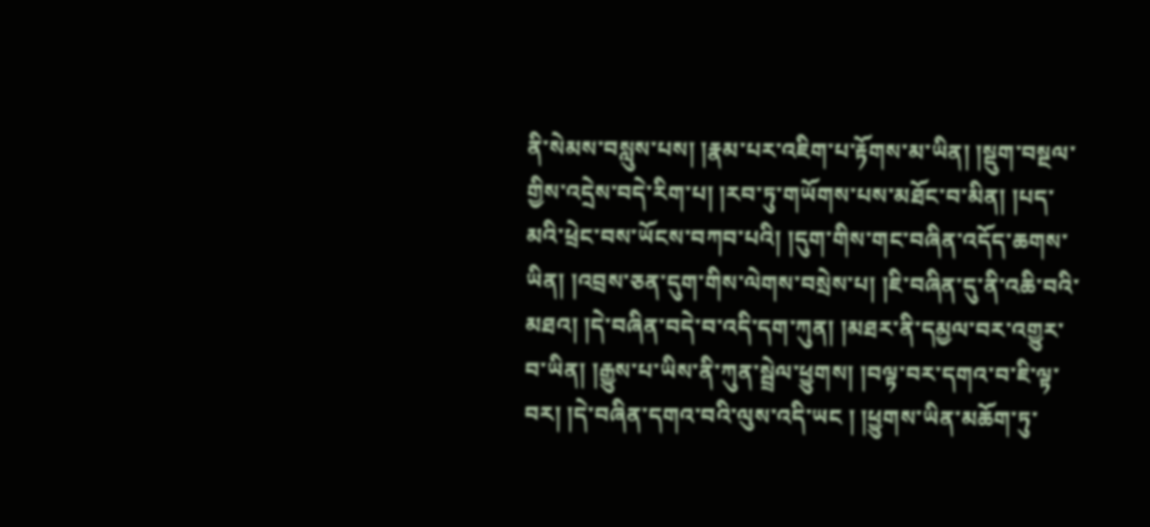ནི་སེམས་བསླུས་པས། །རྣམ་པར་འཇིག་པ་རྟོགས་མ་ཡིན། །སྡུག་བསྔལ་གྱིས་འདྲེས་བདེ་རིག་པ། །རབ་ཏུ་གཡོགས་པས་མཐོང་བ་མིན། །པད་མའི་ཕྲེང་བས་ཡོངས་བཀབ་པའི། །དུག་གིས་གང་བཞིན་འདོད་ཆགས་ཡིན། །འབྲས་ཅན་དུག་གིས་ལེགས་བསྲེས་པ། །ཇི་བཞིན་དུ་ནི་འཆི་བའི་མཐའ། །དེ་བཞིན་བདེ་བ་འདི་དག་ཀུན། །མཐར་ནི་དམྱལ་བར་འགྱུར་བ་ཡིན། །རྒྱུས་པ་ཡིས་ནི་ཀུན་སྦྲེལ་ཕྱུགས། །བལྟ་བར་དགའ་བ་ཇི་ལྟ་བར། །དེ་བཞིན་དགའ་བའི་ལུས་འདི་ཡང ། །ཕྱུགས་ཡིན་མཆོག་ཏུ་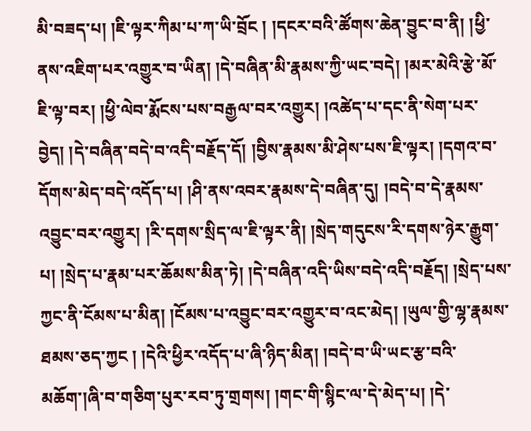མི་བཟད་པ། །ཇི་ལྟར་ཀིམ་པ་ཀ་ཡི་བྲོང ། །དངར་བའི་ཚོགས་ཆེན་བྱུང་བ་ནི། །ཕྱི་ནས་འཇིག་པར་འགྱུར་བ་ཡིན། །དེ་བཞིན་མི་རྣམས་ཀྱི་ཡང་བདེ། །མར་མེའི་རྩེ་མོ་ཇི་ལྟ་བར། །ཕྱི་ལེབ་རྨོངས་པས་བརྒྱལ་བར་འགྱུར། །འཚེད་པ་དང་ནི་སེག་པར་བྱེད། །དེ་བཞིན་བདེ་བ་འདི་བརྗོད་དོ། །བྱིས་རྣམས་མི་ཤེས་པས་ཇི་ལྟར། །དགའ་བ་དོགས་མེད་བདེ་འདོད་པ། །ཤི་ནས་འབར་རྣམས་དེ་བཞིན་དུ། །བདེ་བ་དེ་རྣམས་འབྱུང་བར་འགྱུར། །རི་དགས་སྲིད་ལ་ཇི་ལྟར་ནི། །སྲེད་གདུངས་རི་དགས་ཉེར་རྒྱུག་པ། །སྲེད་པ་རྣམ་པར་ཆོམས་མིན་ཏེ། །དེ་བཞིན་འདི་ཡིས་བདེ་འདི་བརྗོད། །སྲེད་པས་ཀྱང་ནི་ངོམས་པ་མིན། །ངོམས་པ་འབྱུང་བར་འགྱུར་བ་འང་མེད། །ཡུལ་གྱི་ལྷ་རྣམས་ཐམས་ཅད་ཀྱང ། །དེའི་ཕྱིར་འདོད་པ་ཞི་ཉིད་མིན། །བདེ་བ་ཡི་ཡང་རྩ་བའི་མཆོག་།ཞི་བ་གཅིག་པུར་རབ་ཏུ་གྲགས། །གང་གི་སྙིང་ལ་དེ་མེད་པ། །དེ་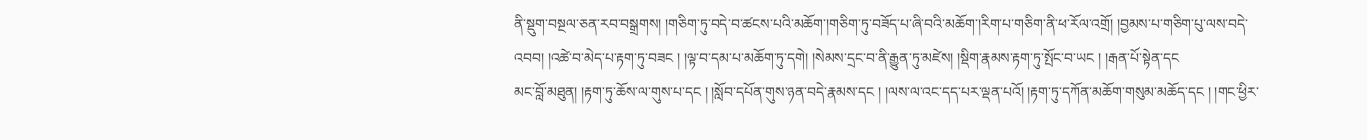ནི་སྡུག་བསྔལ་ཅན་རབ་བསྒྲགས། །གཅིག་ཏུ་བདེ་བ་ཚངས་པའི་མཆོག་།གཅིག་ཏུ་བཟོད་པ་ཞི་བའི་མཆོག་།རིག་པ་གཅིག་ནི་ཕ་རོལ་འགྲོ། །བྱམས་པ་གཅིག་པུ་ལས་བདེ་འབབ། །འཚེ་བ་མེད་པ་རྟག་ཏུ་བཟང ། །ལྟ་བ་དམ་པ་མཆོག་ཏུ་དགེ། །སེམས་དྲང་བ་ནི་རྒྱུན་ཏུ་མཛེས། །སྡིག་རྣམས་རྟག་ཏུ་སྤོང་བ་ཡང ། །རྒན་པོ་སྟེན་དང
མང་བློ་མཐུན། །རྟག་ཏུ་ཆོས་ལ་གུས་པ་དང ། །སློབ་དཔོན་གུས་ཉན་བདེ་རྣམས་དང ། །ལས་ལ་འང་དད་པར་ལྡན་པའོ། །རྟག་ཏུ་དཀོན་མཆོག་གསུམ་མཆོད་དང ། །གང་ཕྱིར་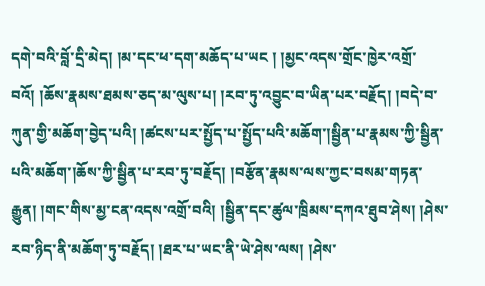དགེ་བའི་བློ་དྲི་མེད། །མ་དང་ཕ་དག་མཆོད་པ་ཡང ། །མྱང་འདས་གྲོང་ཁྱེར་འགྲོ་བའོ། །ཆོས་རྣམས་ཐམས་ཅད་མ་ལུས་པ། །རབ་ཏུ་འབྱུང་བ་ཡིན་པར་བརྗོད། །བདེ་བ་ཀུན་གྱི་མཆོག་བྱེད་པའི། །ཚངས་པར་སྤྱོད་པ་སྤྱོད་པའི་མཆོག་།སྦྱིན་པ་རྣམས་ཀྱི་སྦྱིན་པའི་མཆོག་།ཆོས་ཀྱི་སྦྱིན་པ་རབ་ཏུ་བརྗོད། །བརྩོན་རྣམས་ལས་ཀྱང་བསམ་གཏན་རྒྱུན། །གང་གིས་མྱ་ངན་འདས་འགྲོ་བའི། །སྦྱིན་དང་ཚུལ་ཁྲིམས་དཀའ་ཐུབ་ཤེས། །ཤེས་རབ་ཉིད་ནི་མཆོག་ཏུ་བརྗོད། །ཐར་པ་ཡང་ནི་ཡེ་ཤེས་ལས། །ཤེས་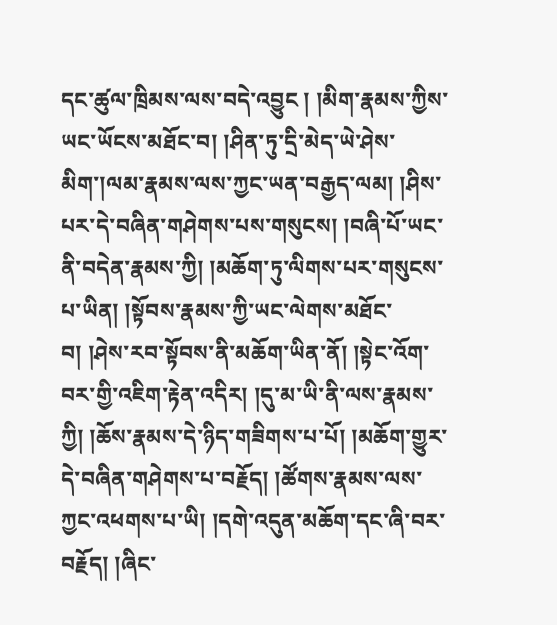དང་ཚུལ་ཁྲིམས་ལས་བདེ་འབྱུང ། །མིག་རྣམས་ཀྱིས་ཡང་ཡོངས་མཐོང་བ། །ཤིན་ཏུ་དྲི་མེད་ཡེ་ཤེས་མིག་།ལམ་རྣམས་ལས་ཀྱང་ཡན་བརྒྱད་ལམ། །ཤིས་པར་དེ་བཞིན་གཤེགས་པས་གསུངས། །བཞི་པོ་ཡང་ནི་བདེན་རྣམས་ཀྱི། །མཆོག་ཏུ་ལིགས་པར་གསུངས་པ་ཡིན། །སྟོབས་རྣམས་ཀྱི་ཡང་ལེགས་མཐོང་བ། །ཤེས་རབ་སྟོབས་ནི་མཆོག་ཡིན་ནོ། །སྟེང་འོག་བར་གྱི་འཇིག་རྟེན་འདིར། །དུ་མ་ཡི་ནི་ལས་རྣམས་ཀྱི། །ཆོས་རྣམས་དེ་ཉིད་གཟིགས་པ་པོ། །མཆོག་གྱུར་དེ་བཞིན་གཤེགས་པ་བརྗོད། །ཚོགས་རྣམས་ལས་ཀྱང་འཕགས་པ་ཡི། །དགེ་འདུན་མཆོག་དང་ཞི་བར་བརྗོད། །ཞིང་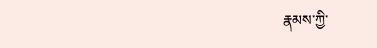རྣམས་ཀྱི་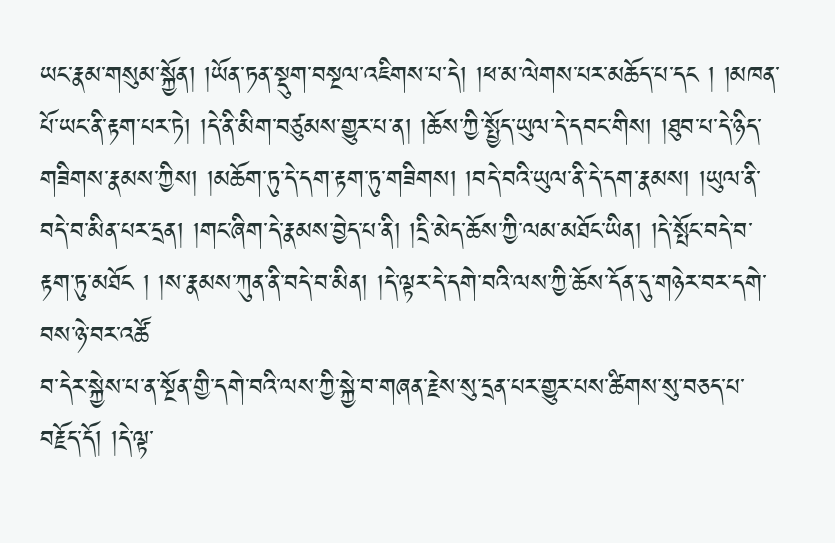ཡང་རྣམ་གསུམ་སྐྱོན། །ཡོན་ཏན་སྡུག་བསྔལ་འཇིགས་པ་དེ། །ཕ་མ་ལེགས་པར་མཆོད་པ་དང ། །མཁན་པོ་ཡང་ནི་རྟག་པར་ཏེ། །དེ་ནི་མིག་བཙུམས་གྱུར་པ་ན། །ཆོས་ཀྱི་སྤྱོད་ཡུལ་དེ་དབང་གིས། །ཐུབ་པ་དེ་ཉིད་གཟིགས་རྣམས་ཀྱིས། །མཆོག་ཏུ་དེ་དག་རྟག་ཏུ་གཟིགས། །བདེ་བའི་ཡུལ་ནི་དེ་དག་རྣམས། །ཡུལ་ནི་བདེ་བ་མིན་པར་དྲན། །གང་ཞིག་དེ་རྣམས་བྱེད་པ་ནི། །དྲི་མེད་ཆོས་ཀྱི་ལམ་མཐོང་ཡིན། །དེ་སྤོང་བདེ་བ་རྟག་ཏུ་མཐོང ། །ས་རྣམས་ཀུན་ནི་བདེ་བ་མིན། །དེ་ལྟར་དེ་དགེ་བའི་ལས་ཀྱི་ཆོས་དོན་དུ་གཉེར་བར་དགེ་བས་ཉེ་བར་འཚོ
བ་དེར་སྐྱེས་པ་ན་སྔོན་གྱི་དགེ་བའི་ལས་ཀྱི་སྐྱེ་བ་གཞན་རྗེས་སུ་དྲན་པར་གྱུར་པས་ཚིགས་སུ་བཅད་པ་བརྗོད་དོ། །དེ་ལྟ་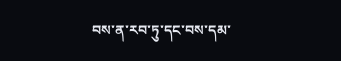བས་ན་རབ་ཏུ་དང་བས་དམ་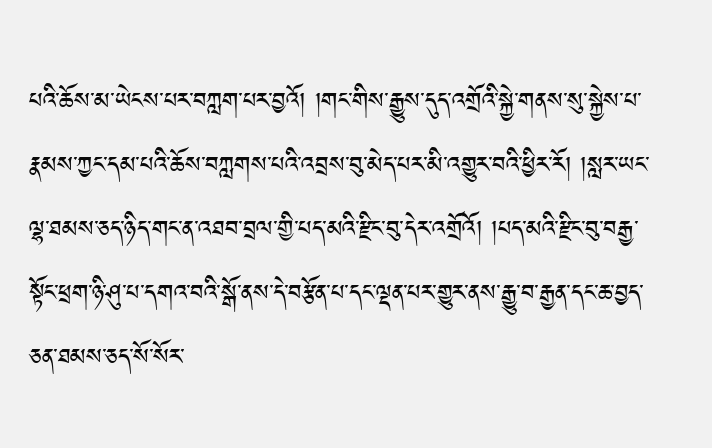པའི་ཆོས་མ་ཡེངས་པར་བཀླག་པར་བྱའོ། །གང་གིས་རྒྱུས་དུད་འགྲོའི་སྐྱེ་གནས་སུ་སྐྱེས་པ་རྣམས་ཀྱང་དམ་པའི་ཆོས་བཀླགས་པའི་འབྲས་བུ་མེད་པར་མི་འགྱུར་བའི་ཕྱིར་རོ། །སླར་ཡང་ལྷ་ཐམས་ཅད་ཉིད་གང་ན་འཐབ་བྲལ་གྱི་པད་མའི་རྫིང་བུ་དེར་འགྲོའོ། །པད་མའི་རྫིང་བུ་བརྒྱ་སྟོང་ཕྲག་ཉི་ཤུ་པ་དགའ་བའི་སྒོ་ནས་དེ་བརྩོན་པ་དང་ལྡན་པར་གྱུར་ནས་རྒྱུ་བ་རྒྱན་དང་ཆ་བྱད་ཅན་ཐམས་ཅད་སོ་སོར་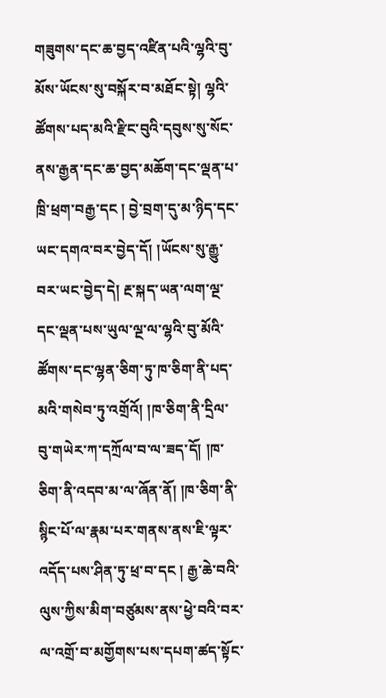གཟུགས་དང་ཆ་བྱད་འཛིན་པའི་ལྷའི་བུ་མོས་ཡོངས་སུ་བསྐོར་བ་མཐོང་སྟེ། ལྷའི་ཚོགས་པད་མའི་རྫིང་བུའི་དབུས་སུ་སོང་ནས་རྒྱན་དང་ཆ་བྱད་མཆོག་དང་ལྡན་པ་ཁྲི་ཕྲག་བརྒྱ་དང ། བྱེ་བྲག་དུ་མ་ཉིད་དང་ཡང་དགའ་བར་བྱེད་དོ། །ཡོངས་སུ་རྒྱུ་བར་ཡང་བྱེད་དེ། རྔ་སྐད་ཡན་ལག་ལྔ་དང་ལྡན་པས་ཡུལ་ལྔ་ལ་ལྷའི་བུ་མོའི་ཚོགས་དང་ལྷན་ཅིག་ཏུ་ཁ་ཅིག་ནི་པད་མའི་གསེབ་ཏུ་འགྲོའོ། །ཁ་ཅིག་ནི་དྲིལ་བུ་གཡེར་ཀ་དཀྲོལ་བ་ལ་ཟད་དོ། །ཁ་ཅིག་ནི་འདབ་མ་ལ་ཞོན་ནོ། །ཁ་ཅིག་ནི་སྙིང་པོ་ལ་རྣམ་པར་གནས་ནས་ཇི་ལྟར་འདོད་པས་ཤིན་ཏུ་ཕྲ་བ་དང ། རྒྱ་ཆེ་བའི་ལུས་ཀྱིས་མིག་བཙུམས་ནས་ཕྱེ་བའི་བར་ལ་འགྲོ་བ་མགྱོགས་པས་དཔག་ཚད་སྟོང་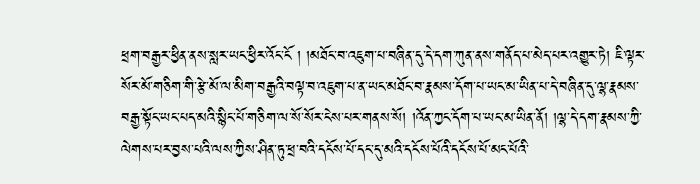ཕྲག་བརྒྱར་ཕྱིན་ནས་སླར་ཡང་ཕྱིར་འོང་ངོ ། །མཐོང་བ་འཇུག་པ་བཞིན་དུ་དེ་དག་ཀུན་ནས་གནོད་པ་མེད་པར་འགྱུར་ཏེ། ཇི་ལྟར་སོར་མོ་གཅིག་གི་རྩེ་མོ་ལ་མིག་བརྒྱའི་བལྟ་བ་འཇུག་པ་ན་ཡང་མཐོང་བ་རྣམས་དོག་པ་ཡང་མ་ཡིན་པ་དེ་བཞིན་དུ་ལྷ་རྣམས་བརྒྱ་སྟོང་ཡང་པད་མའི་སྙིང་པོ་གཅིག་ལ་སོ་སོར་ངེས་པར་གནས་སོ། །འོན་ཀྱང་དོག་པ་ཡང་མ་ཡིན་ནོ། །ལྷ་དེ་དག་རྣམས་ཀྱི་ལེགས་པར་བྱས་པའི་ལས་ཀྱིས་ཤིན་ཏུ་ཕྲ་བའི་དངོས་པོ་དང་དུ་མའི་དངོས་པོའི་དངོས་པོ་མང་པོའི་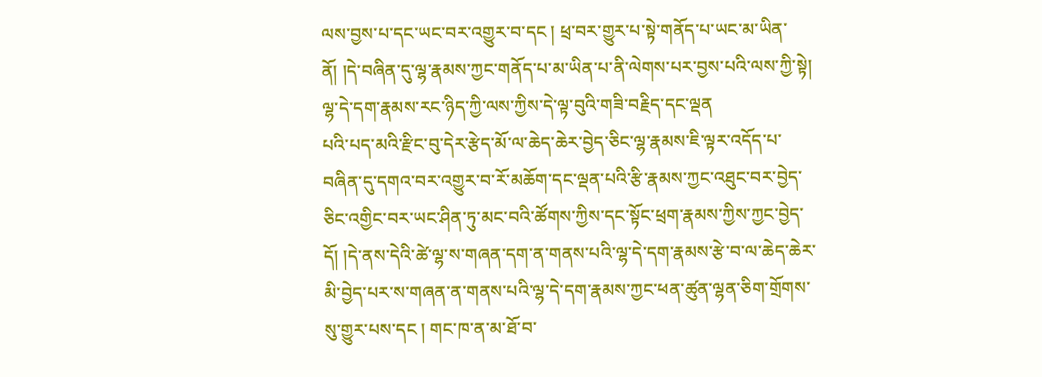ལས་བྱས་པ་དང་ཡང་བར་འགྱུར་བ་དང ། ཕྲ་བར་གྱུར་པ་སྟེ་གནོད་པ་ཡང་མ་ཡིན་ནོ། །དེ་བཞིན་དུ་ལྷ་རྣམས་ཀྱང་གནོད་པ་མ་ཡིན་པ་ནི་ལེགས་པར་བྱས་པའི་ལས་ཀྱི་སྟེ། ལྷ་དེ་དག་རྣམས་རང་ཉིད་ཀྱི་ལས་ཀྱིས་དེ་ལྟ་བུའི་གཟི་བརྗིད་དང་ལྡན
པའི་པད་མའི་རྫིང་བུ་དེར་རྩེད་མོ་ལ་ཆེད་ཆེར་བྱེད་ཅིང་ལྷ་རྣམས་ཇི་ལྟར་འདོད་པ་བཞིན་དུ་དགའ་བར་འགྱུར་བ་རོ་མཆོག་དང་ལྡན་པའི་རྩི་རྣམས་ཀྱང་འཐུང་བར་བྱེད་ཅིང་འགྱིང་བར་ཡང་ཤིན་ཏུ་མང་བའི་ཚོགས་ཀྱིས་དང་སྟོང་ཕྲག་རྣམས་ཀྱིས་ཀྱང་བྱེད་དོ། །དེ་ནས་དེའི་ཚེ་ལྷ་ས་གཞན་དག་ན་གནས་པའི་ལྷ་དེ་དག་རྣམས་རྩེ་བ་ལ་ཆེད་ཆེར་མི་བྱེད་པར་ས་གཞན་ན་གནས་པའི་ལྷ་དེ་དག་རྣམས་ཀྱང་ཕན་ཚུན་ལྷན་ཅིག་གྲོགས་སུ་གྱུར་པས་དང ། གང་ཁ་ན་མ་ཐོ་བ་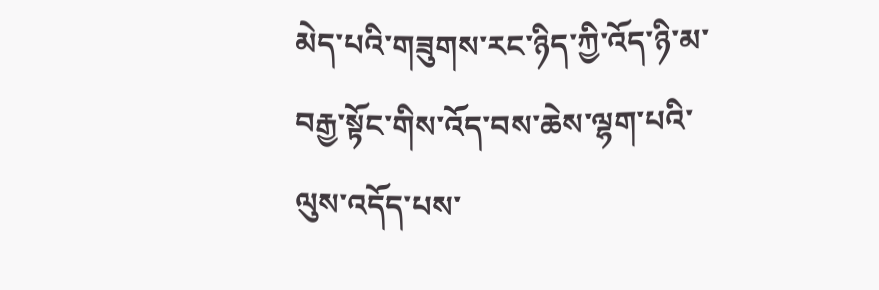མེད་པའི་གཟུགས་རང་ཉིད་ཀྱི་འོད་ཉི་མ་བརྒྱ་སྟོང་གིས་འོད་བས་ཆེས་ལྷག་པའི་ལུས་འདོད་པས་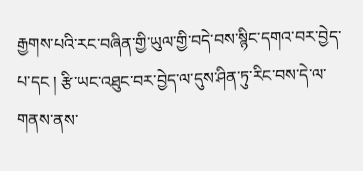རྒྱགས་པའི་རང་བཞིན་གྱི་ཡུལ་གྱི་བདེ་བས་སྙིང་དགའ་བར་བྱེད་པ་དང ། རྩི་ཡང་འཐུང་བར་བྱེད་ལ་དུས་ཤིན་ཏུ་རིང་བས་དེ་ལ་གནས་ནས་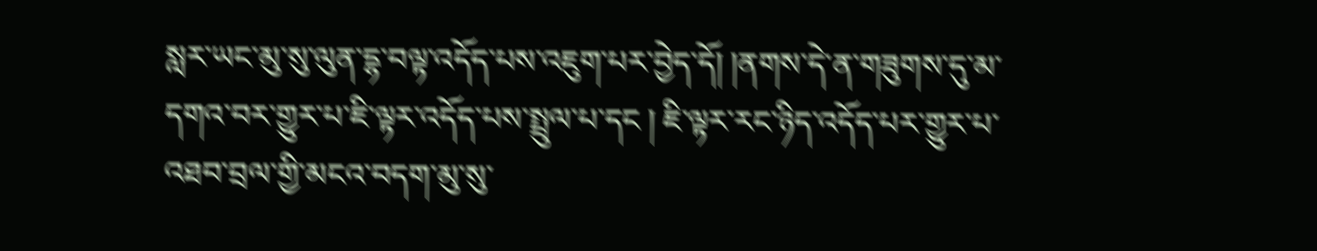སླར་ཡང་མུ་སུ་ལུན་དྷ་བལྟ་འདོད་པས་འཇུག་པར་བྱེད་དོ། །ནགས་དེ་ན་གཟུགས་དུ་མ་དགའ་བར་གྱུར་པ་ཇི་ལྟར་འདོད་པས་སྤྲུལ་པ་དང ། ཇི་ལྟར་རང་ཉིད་འདོད་པར་གྱུར་པ་འཐབ་བྲལ་གྱི་མངའ་བདག་མུ་སུ་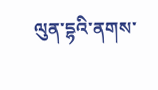ལུན་དྷའི་ནགས་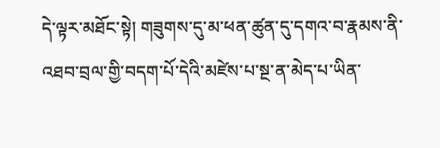དེ་ལྟར་མཐོང་སྟེ། གཟུགས་དུ་མ་ཕན་ཚུན་དུ་དགའ་བ་རྣམས་ནི་འཐབ་བྲལ་གྱི་བདག་པོ་དེའི་མཛེས་པ་སྔ་ན་མེད་པ་ཡིན་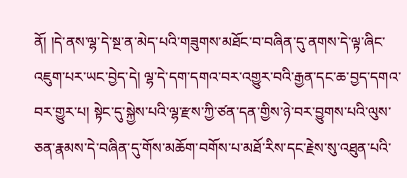ནོ། །དེ་ནས་ལྷ་དེ་སྔ་ན་མེད་པའི་གཟུགས་མཐོང་བ་བཞིན་དུ་ནགས་དེ་ལྟ་ཞིང་འཇུག་པར་ཡང་བྱེད་དེ། ལྷ་དེ་དག་དགའ་བར་འགྱུར་བའི་རྒྱན་དང་ཆ་བྱད་དགའ་བར་གྱུར་པ། སྟེང་དུ་སྐྱེས་པའི་ལྷ་རྫས་ཀྱི་ཙན་དན་གྱིས་ཉེ་བར་བྱུགས་པའི་ལུས་ཅན་རྣམས་དེ་བཞིན་དུ་གོས་མཆོག་བགོས་པ་མཐོ་རིས་དང་རྗེས་སུ་འཐུན་པའི་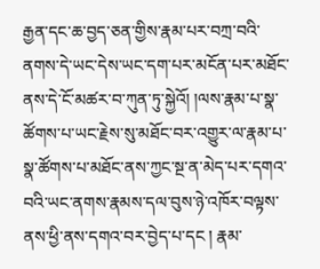རྒྱན་དང་ཆ་བྱད་ཅན་གྱིས་རྣམ་པར་བཀྲ་བའི་ནགས་དེ་ཡང་དེས་ཡང་དག་པར་མངོན་པར་མཐོང་ནས་དེ་ངོ་མཚར་བ་ཀུན་ཏུ་སྐྱེའོ། །ལས་རྣམ་པ་སྣ་ཚོགས་པ་ཡང་རྗེས་སུ་མཐོང་བར་འགྱུར་ལ་རྣམ་པ་སྣ་ཚོགས་པ་མཐོང་ནས་ཀྱང་སྔ་ན་མེད་པར་དགའ་བའི་ཡང་ནགས་རྣམས་དལ་བུས་ཉེ་འཁོར་བལྟས་ནས་ཕྱི་ནས་དགའ་བར་བྱེད་པ་དང ། རྣམ་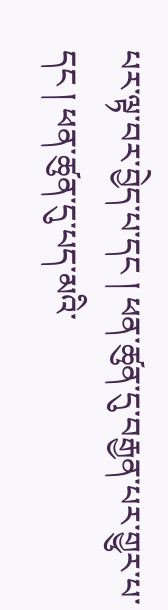པར་ལྟ་བར་བྱེད་པ་དང ། ཕན་ཚུན་དུ་བརྒྱན་པར་གྱུར་པ་དང ། ཕན་ཚུན་དུ་པད་མའི་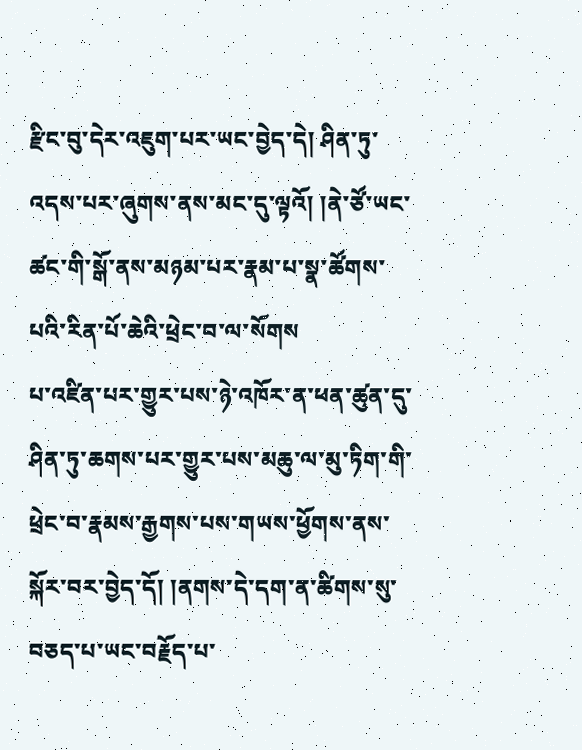རྫིང་བུ་དེར་འཇུག་པར་ཡང་བྱེད་དེ། ཤིན་ཏུ་འདས་པར་ཞུགས་ནས་མང་དུ་ལྟའོ། །ནེ་ཙོ་ཡང་ཚང་གི་སྒོ་ནས་མཉམ་པར་རྣམ་པ་སྣ་ཚོགས་པའི་རིན་པོ་ཆེའི་ཕྲེང་བ་ལ་སོགས
པ་འཛིན་པར་གྱུར་པས་ཉེ་འཁོར་ན་ཕན་ཚུན་དུ་ཤིན་ཏུ་ཆགས་པར་གྱུར་པས་མཆུ་ལ་མུ་ཏིག་གི་ཕྲེང་བ་རྣམས་རྒྱགས་པས་གཡས་ཕྱོགས་ནས་སྐོར་བར་བྱེད་དོ། །ནགས་དེ་དག་ན་ཚིགས་སུ་བཅད་པ་ཡང་བརྗོད་པ་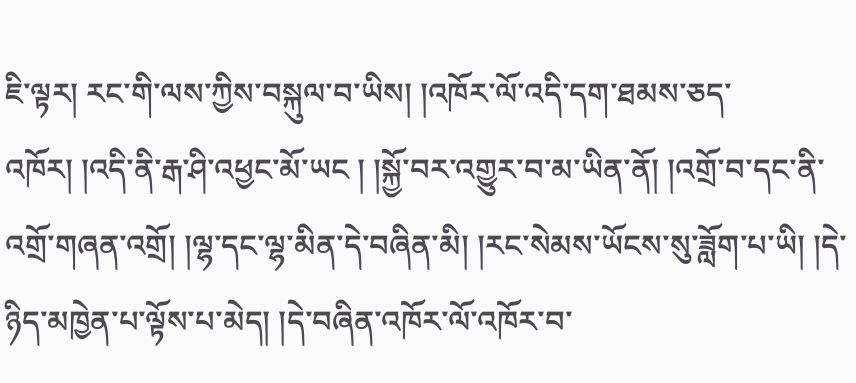ཇི་ལྟར། རང་གི་ལས་ཀྱིས་བསྐུལ་བ་ཡིས། །འཁོར་ལོ་འདི་དག་ཐམས་ཅད་འཁོར། །འདི་ནི་རྒ་ཤི་འཕྱང་མོ་ཡང ། །སྐྱོ་བར་འགྱུར་བ་མ་ཡིན་ནོ། །འགྲོ་བ་དང་ནི་འགྲོ་གཞན་འགྲོ། །ལྷ་དང་ལྷ་མིན་དེ་བཞིན་མི། །རང་སེམས་ཡོངས་སུ་ཟློག་པ་ཡི། །དེ་ཉིད་མཁྱེན་པ་ལྟོས་པ་མེད། །དེ་བཞིན་འཁོར་ལོ་འཁོར་བ་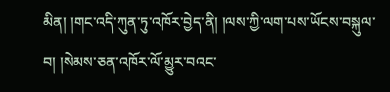མིན། །གང་འདི་ཀུན་ཏུ་འཁོར་བྱེད་ནི། །ལས་ཀྱི་ལག་པས་ཡོངས་བསྐུལ་བ། །སེམས་ཅན་འཁོར་ལོ་མྱུར་བའང་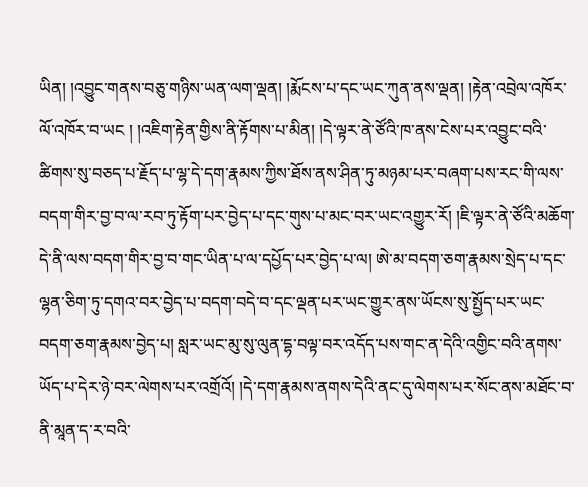ཡིན། །འབྱུང་གནས་བཅུ་གཉིས་ཡན་ལག་ལྡན། །རྨོངས་པ་དང་ཡང་ཀུན་ནས་ལྡན། །རྟེན་འབྲེལ་འཁོར་ལོ་འཁོར་བ་ཡང ། །འཇིག་རྟེན་གྱིས་ནི་རྟོགས་པ་མིན། །དེ་ལྟར་ནེ་ཙོའི་ཁ་ནས་ངེས་པར་འབྱུང་བའི་ཚིགས་སུ་བཅད་པ་རྗོད་པ་ལྷ་དེ་དག་རྣམས་ཀྱིས་ཐོས་ནས་ཤིན་ཏུ་མཉམ་པར་བཞག་པས་རང་གི་ལས་བདག་གིར་བྱ་བ་ལ་རབ་ཏུ་རྟོག་པར་བྱེད་པ་དང་གུས་པ་མང་བར་ཡང་འགྱུར་རོ། །ཇི་ལྟར་ནེ་ཙོའི་མཆོག་དེ་ནི་ལས་བདག་གིར་བྱ་བ་གང་ཡིན་པ་ལ་དཔྱོད་པར་བྱེད་པ་ལ། ཨེ་མ་བདག་ཅག་རྣམས་སྲེད་པ་དང་ལྷན་ཅིག་ཏུ་དགའ་བར་བྱེད་པ་བདག་བདེ་བ་དང་ལྡན་པར་ཡང་གྱུར་ནས་ཡོངས་སུ་སྤྱོད་པར་ཡང་བདག་ཅག་རྣམས་བྱེད་པ། སླར་ཡང་མུ་སུ་ལུན་དྷ་བལྟ་བར་འདོད་པས་གང་ན་དེའི་འགྱིང་བའི་ནགས་ཡོད་པ་དེར་ཉེ་བར་ལེགས་པར་འགྲོའོ། །དེ་དག་རྣམས་ནགས་དེའི་ནང་དུ་ལེགས་པར་སོང་ནས་མཐོང་བ་ནི་མཱན་ད་ར་བའི་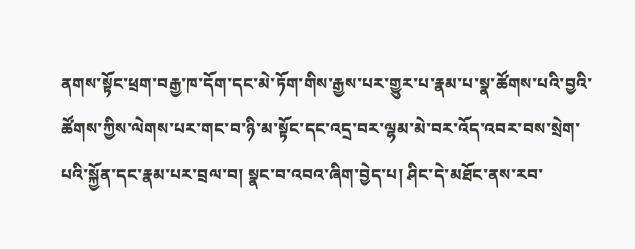ནགས་སྟོང་ཕྲག་བརྒྱ་ཁ་དོག་དང་མེ་ཏོག་གིས་རྒྱས་པར་གྱུར་པ་རྣམ་པ་སྣ་ཚོགས་པའི་བྱའི་ཚོགས་ཀྱིས་ལེགས་པར་གང་བ་ཉི་མ་སྟོང་དང་འདྲ་བར་ལྷམ་མེ་བར་འོད་འབར་བས་སྲེག་པའི་སྐྱོན་དང་རྣམ་པར་བྲལ་བ། སྣང་བ་འབའ་ཞིག་བྱེད་པ། ཤིང་དེ་མཐོང་ནས་རབ་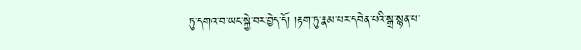ཏུ་དགའ་བ་ཡང་སྐྱེ་བར་བྱེད་དོ། །རྟག་ཏུ་རྣམ་པར་དབེན་པའི་སྒྲ་སྙན་པ་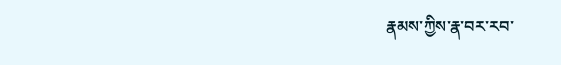རྣམས་ཀྱིས་རྣ་བར་རབ་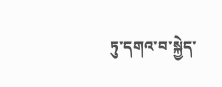ཏུ་དགའ་བ་སྐྱེད་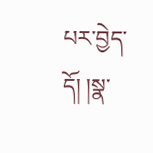པར་བྱེད་དོ། །སྣ་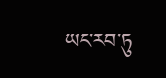ཡང་རབ་ཏུ